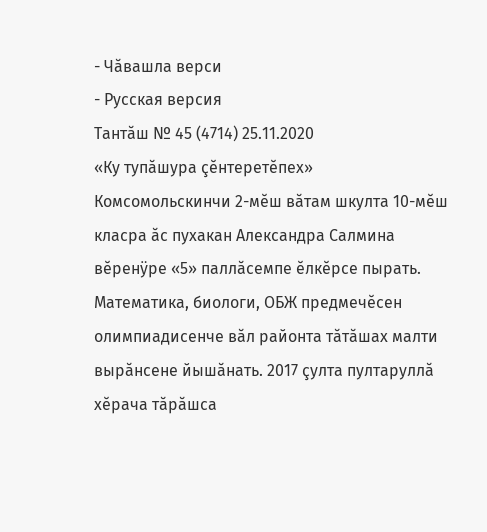- Чăвашла верси
- Русская версия
Тантăш № 45 (4714) 25.11.2020
«Ку тупăшура çĕнтеретĕпех»
Комсомольскинчи 2-мĕш вăтам шкулта 10-мĕш класра ăс пухакан Александра Салмина вĕренÿре «5» паллăсемпе ĕлкĕрсе пырать. Математика, биологи, ОБЖ предмечĕсен олимпиадисенче вăл районта тăтăшах малти вырăнсене йышăнать. 2017 çулта пултаруллă хĕрача тăрăшса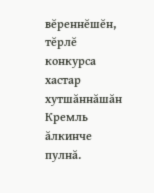вĕреннĕшĕн, тĕрлĕ конкурса хастар хутшăннăшăн Кремль ăлкинче пулнă.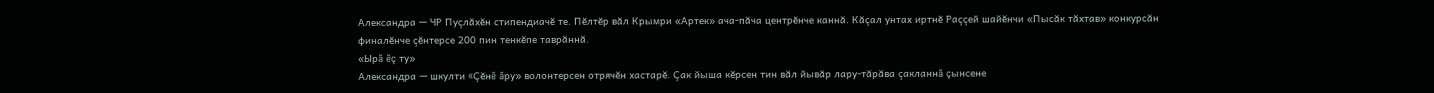Александра — ЧР Пуçлăхĕн стипендиачĕ те. Пĕлтĕр вăл Крымри «Артек» ача-пăча центрĕнче каннă. Кăçал унтах иртнĕ Раççей шайĕнчи «Пысăк тăхтав» конкурсăн финалĕнче çĕнтерсе 200 пин тенкĕпе таврăннă.
«Ырă ĕç ту»
Александра — шкулти «Çĕнĕ ăру» волонтерсен отрячĕн хастарĕ. Çак йыша кĕрсен тин вăл йывăр лару-тăрăва çакланнă çынсене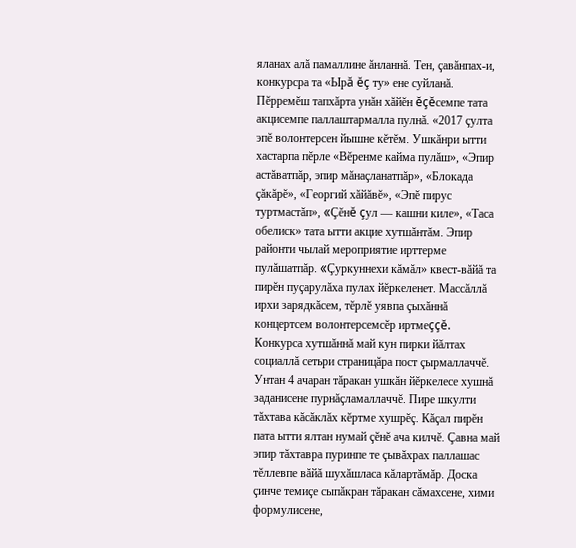яланах алă памаллине ăнланнă. Тен, çавăнпах-и, конкурсра та «Ырă ĕç ту» ене суйланă. Пĕрремĕш тапхăрта унăн хăйĕн ĕçĕсемпе тата акцисемпе паллаштармалла пулнă. «2017 çулта эпĕ волонтерсен йышне кĕтĕм. Ушкăнри ытти хастарпа пĕрле «Вĕренме кайма пулăш», «Эпир астăватпăр, эпир мăнаçланатпăр», «Блокада çăкăрĕ», «Георгий хăйăвĕ», «Эпĕ пирус туртмастăп», «Çĕнĕ çул — кашни киле», «Таса обелиск» тата ытти акцие хутшăнтăм. Эпир районти чылай мероприятие ирттерме пулăшатпăр. «Çуркуннехи кăмăл» квест-вăйă та пирĕн пуçарулăха пулах йĕркеленет. Массăллă ирхи зарядкăсем, тĕрлĕ уявпа çыхăннă концертсем волонтерсемсĕр иртмеççĕ. Конкурса хутшăннă май кун пирки йăлтах социаллă сетьри страницăра пост çырмаллаччĕ. Унтан 4 ачаран тăракан ушкăн йĕркелесе хушнă заданисене пурнăçламаллаччĕ. Пире шкулти тăхтава кăсăклăх кĕртме хушрĕç. Кăçал пирĕн пата ытти ялтан нумай çĕнĕ ача килчĕ. Çавна май эпир тăхтавра пуринпе те çывăхрах паллашас тĕллевпе вăйă шухăшласа кăлартăмăр. Доска çинче темиçе сыпăкран тăракан сăмахсене, хими формулисене,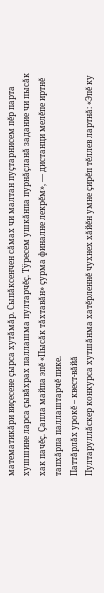математикăри виçесене çырса хутăмăр. Сыпăксенчен сăмах чи малтан пуçтарнисем пĕр парта хушшине ларса çывăхрах паллашма пултарчĕç. Тÿресем ушкăнпа пурнăçланă задание чи пысăк хак пачĕç. Çапла майпа эпĕ «Пысăк тăхтавăн» çурма финалне лекрĕм», — дистанци мелĕпе иртнĕ тапхăрпа паллаштарчĕ пике.
Паттăрлăх урокĕ – квест-вăйă
Пултаруллăскер конкурса хутшăнма хатĕрленнĕ чухнех хăйĕн умне çирĕп тĕллев лартнă: «Эпĕ ку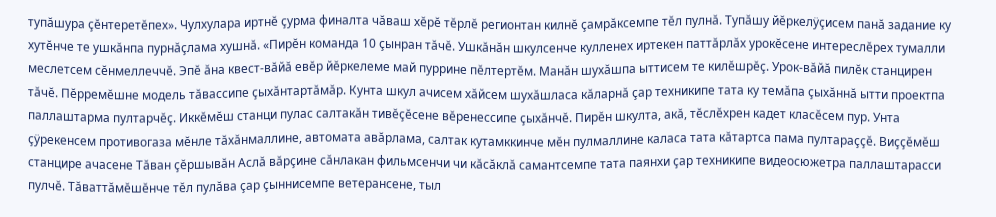тупăшура çĕнтеретĕпех». Чулхулара иртнĕ çурма финалта чăваш хĕрĕ тĕрлĕ регионтан килнĕ çамрăксемпе тĕл пулнă. Тупăшу йĕркелÿçисем панă задание ку хутĕнче те ушкăнпа пурнăçлама хушнă. «Пирĕн команда 10 çынран тăчĕ. Ушкăнăн шкулсенче кулленех иртекен паттăрлăх урокĕсене интереслĕрех тумалли меслетсем сĕнмеллеччĕ. Эпĕ ăна квест-вăйă евĕр йĕркелеме май пуррине пĕлтертĕм. Манăн шухăшпа ыттисем те килĕшрĕç. Урок-вăйă пилĕк станцирен тăчĕ. Пĕрремĕшне модель тăвассипе çыхăнтартăмăр. Кунта шкул ачисем хăйсем шухăшласа кăларнă çар техникипе тата ку темăпа çыхăннă ытти проектпа паллаштарма пултарчĕç. Иккĕмĕш станци пулас салтакăн тивĕçĕсене вĕренессипе çыхăнчĕ. Пирĕн шкулта, акă, тĕслĕхрен кадет класĕсем пур. Унта çÿрекенсем противогаза мĕнле тăхăнмаллине, автомата авăрлама, салтак кутамккинче мĕн пулмаллине каласа тата кăтартса пама пултараççĕ. Виççĕмĕш станцире ачасене Тăван çĕршывăн Аслă вăрçине сăнлакан фильмсенчи чи кăсăклă самантсемпе тата паянхи çар техникипе видеосюжетра паллаштарасси пулчĕ. Тăваттăмĕшĕнче тĕл пулăва çар çыннисемпе ветерансене, тыл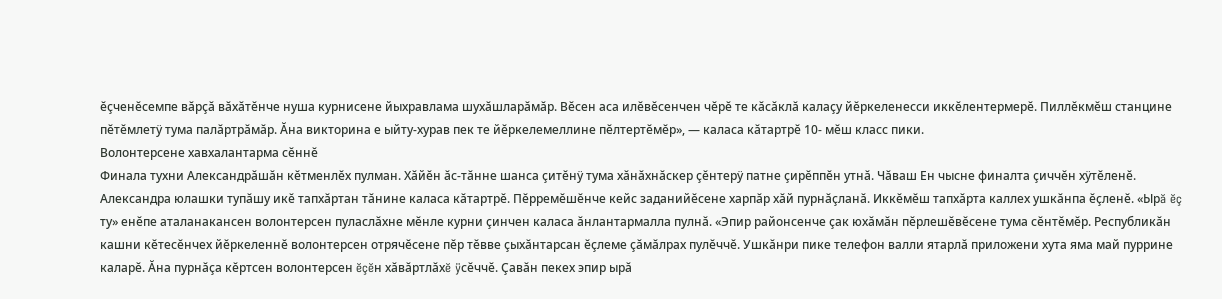ĕçченĕсемпе вăрçă вăхăтĕнче нуша курнисене йыхравлама шухăшларăмăр. Вĕсен аса илĕвĕсенчен чĕрĕ те кăсăклă калаçу йĕркеленесси иккĕлентермерĕ. Пиллĕкмĕш станцине пĕтĕмлетÿ тума палăртрăмăр. Ăна викторина е ыйту-хурав пек те йĕркелемеллине пĕлтертĕмĕр», — каласа кăтартрĕ 10- мĕш класс пики.
Волонтерсене хавхалантарма сĕннĕ
Финала тухни Александрăшăн кĕтменлĕх пулман. Хăйĕн ăс-тăнне шанса çитĕнÿ тума хăнăхнăскер çĕнтерÿ патне çирĕппĕн утнă. Чăваш Ен чысне финалта çиччĕн хÿтĕленĕ. Александра юлашки тупăшу икĕ тапхăртан тăнине каласа кăтартрĕ. Пĕрремĕшĕнче кейс заданийĕсене харпăр хăй пурнăçланă. Иккĕмĕш тапхăрта каллех ушкăнпа ĕçленĕ. «Ырă ĕç ту» енĕпе аталанакансен волонтерсен пуласлăхне мĕнле курни çинчен каласа ăнлантармалла пулнă. «Эпир районсенче çак юхăмăн пĕрлешĕвĕсене тума сĕнтĕмĕр. Республикăн кашни кĕтесĕнчех йĕркеленнĕ волонтерсен отрячĕсене пĕр тĕвве çыхăнтарсан ĕçлеме çăмăлрах пулĕччĕ. Ушкăнри пике телефон валли ятарлă приложени хута яма май пуррине каларĕ. Ăна пурнăçа кĕртсен волонтерсен ĕçĕн хăвăртлăхĕ ÿсĕччĕ. Çавăн пекех эпир ырă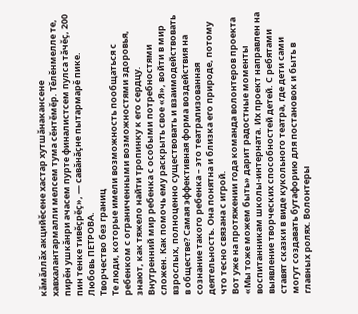кăмăллăх акцийĕсене хастар хутшăнакансене хавхалантармалли мелсем тума сĕнтĕмĕр. Тĕлĕнмелле те, пирĕн ушкăнри ачасем пурте финалистсем пулса тăчĕç, 200 пин тенке тивĕçрĕç», — савăнăçне пытармарĕ пике.
Любовь ПЕТРОВА.
Творчество без границ
Те люди, которые имели возможность пообщаться с ребенком с ограниченными возможностями здоровья, знают, как тяжело найти тропинку к его сердцу. Внутренний мир ребенка с особыми потребностями сложен. Как помочь ему раскрыть свое «Я», войти в мир взрослых, полноценно существовать и взаимодействовать в обществе? Самая эффективная форма воздействия на сознание такого ребенка – это театрализованная деятельность. Она понятна и близка его природе, потому что тесно связана с игрой.
Вот уже на протяжении года команда волонтеров проекта «Мы тоже можем быть» дарит радостные моменты воспитанникам школы-интерната. Их проект направлен на выявление творческих способностей детей. С ребятами ставят сказки в виде кукольного театра, где дети сами могут создавать бутафорию для постановок и быть в главных ролях. Волонтеры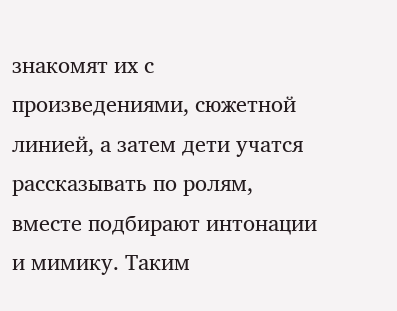знакомят их с произведениями, сюжетной линией, а затем дети учатся рассказывать по ролям, вместе подбирают интонации и мимику. Таким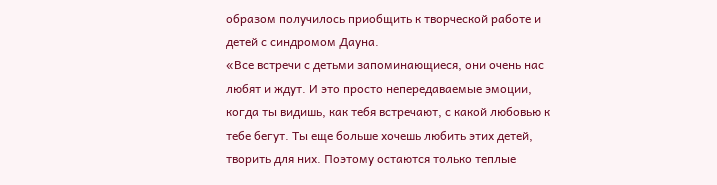образом получилось приобщить к творческой работе и детей с синдромом Дауна.
«Все встречи с детьми запоминающиеся, они очень нас любят и ждут. И это просто непередаваемые эмоции, когда ты видишь, как тебя встречают, с какой любовью к тебе бегут. Ты еще больше хочешь любить этих детей, творить для них. Поэтому остаются только теплые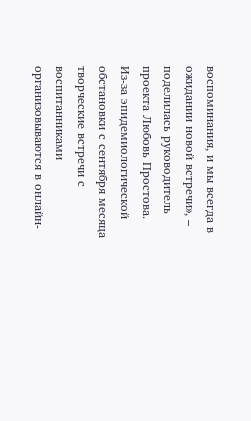воспоминания, и мы всегда в ожидании новой встречи», – поделилась руководитель проекта Любовь Простова.
Из-за эпидемиологической обстановки с сентября месяца творческие встречи с воспитанниками организовываются в онлайн-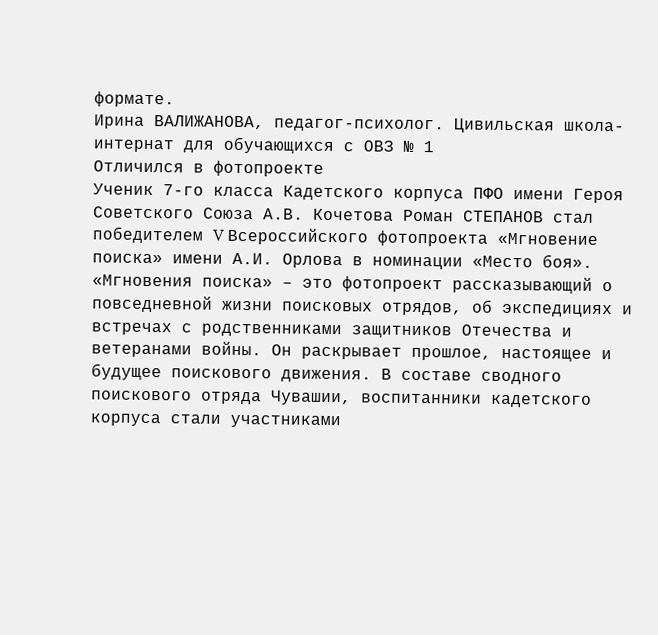формате.
Ирина ВАЛИЖАНОВА, педагог-психолог. Цивильская школа-интернат для обучающихся с ОВЗ № 1
Отличился в фотопроекте
Ученик 7-го класса Кадетского корпуса ПФО имени Героя Советского Союза А.В. Кочетова Роман СТЕПАНОВ стал победителем V Всероссийского фотопроекта «Мгновение поиска» имени А.И. Орлова в номинации «Место боя».
«Мгновения поиска» – это фотопроект рассказывающий о повседневной жизни поисковых отрядов, об экспедициях и встречах с родственниками защитников Отечества и ветеранами войны. Он раскрывает прошлое, настоящее и будущее поискового движения. В составе сводного поискового отряда Чувашии, воспитанники кадетского корпуса стали участниками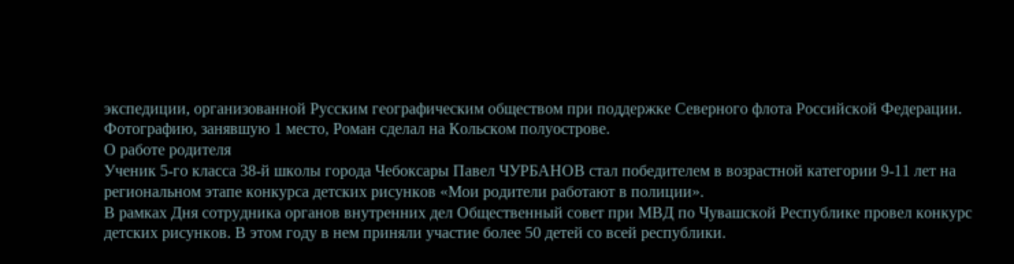экспедиции, организованной Русским географическим обществом при поддержке Северного флота Российской Федерации. Фотографию, занявшую 1 место, Роман сделал на Кольском полуострове.
О работе родителя
Ученик 5-го класса 38-й школы города Чебоксары Павел ЧУРБАНОВ стал победителем в возрастной категории 9-11 лет на региональном этапе конкурса детских рисунков «Мои родители работают в полиции».
В рамках Дня сотрудника органов внутренних дел Общественный совет при МВД по Чувашской Республике провел конкурс детских рисунков. В этом году в нем приняли участие более 50 детей со всей республики.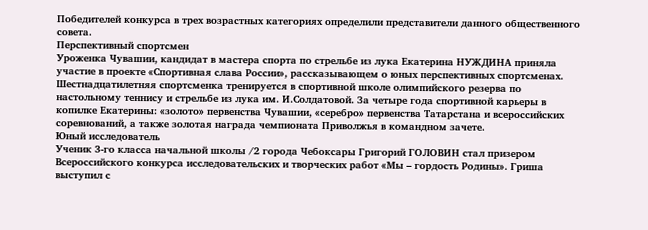Победителей конкурса в трех возрастных категориях определили представители данного общественного совета.
Перспективный спортсмен
Уроженка Чувашии, кандидат в мастера спорта по стрельбе из лука Екатерина НУЖДИНА приняла участие в проекте «Спортивная слава России», рассказывающем о юных перспективных спортсменах.
Шестнадцатилетняя спортсменка тренируется в спортивной школе олимпийского резерва по настольному теннису и стрельбе из лука им. И.Солдатовой. За четыре года спортивной карьеры в копилке Екатерины: «золото» первенства Чувашии, «серебро» первенства Татарстана и всероссийских соревнований, а также золотая награда чемпионата Приволжья в командном зачете.
Юный исследователь
Ученик 3-го класса начальной школы /2 города Чебоксары Григорий ГОЛОВИН стал призером Всероссийского конкурса исследовательских и творческих работ «Мы – гордость Родины». Гриша выступил с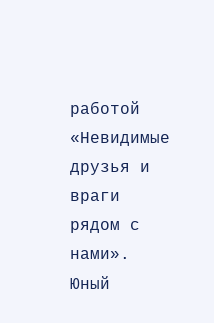работой «Невидимые друзья и враги рядом с нами». Юный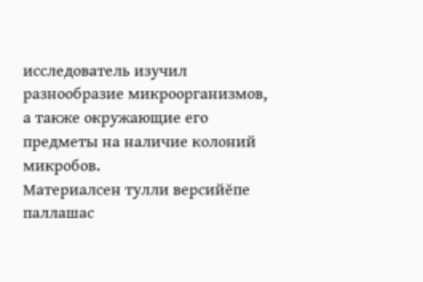исследователь изучил разнообразие микроорганизмов, а также окружающие его предметы на наличие колоний микробов.
Материалсен тулли версийĕпе паллашас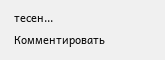тесен...
Комментировать